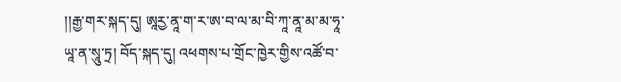།།རྒྱ་གར་སྐད་དུ། ཨཱརྱ་ནཱ་ག་ར་ཨ་བ་ལ་མ་བི་ཀཱ་ནཱ་མ་མ་ཧཱ་ཡཱ་ན་སཱུ་ཏྲ། བོད་སྐད་དུ། འཕགས་པ་གྲོང་ཁྱེར་གྱིས་འཚོ་བ་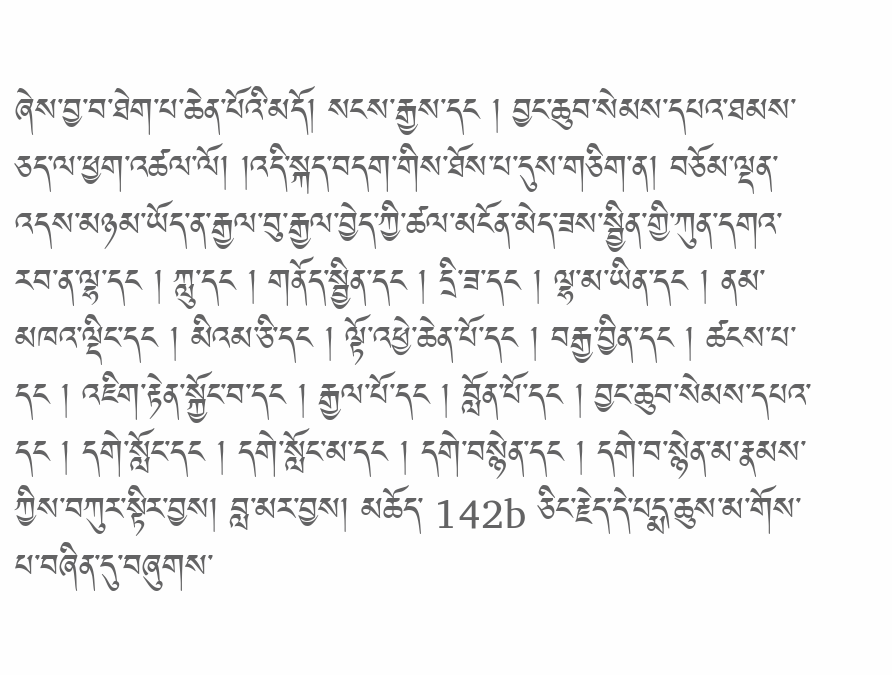ཞེས་བྱ་བ་ཐེག་པ་ཆེན་པོའི་མདོ། སངས་རྒྱས་དང ། བྱང་ཆུབ་སེམས་དཔའ་ཐམས་ཅད་ལ་ཕྱག་འཚལ་ལོ། །འདི་སྐད་བདག་གིས་ཐོས་པ་དུས་གཅིག་ན། བཅོམ་ལྡན་འདས་མཉམ་ཡོད་ན་རྒྱལ་བུ་རྒྱལ་བྱེད་ཀྱི་ཚལ་མངོན་མེད་ཟས་སྦྱིན་གྱི་ཀུན་དགའ་རབ་ན་ལྷ་དང ། ཀླུ་དང ། གནོད་སྦྱིན་དང ། དྲི་ཟ་དང ། ལྷ་མ་ཡིན་དང ། ནམ་མཁའ་ལྡིང་དང ། མིའམ་ཅི་དང ། ལྟོ་འཕྱེ་ཆེན་པོ་དང ། བརྒྱ་བྱིན་དང ། ཚངས་པ་དང ། འཇིག་རྟེན་སྐྱོང་བ་དང ། རྒྱལ་པོ་དང ། བློན་པོ་དང ། བྱང་ཆུབ་སེམས་དཔའ་དང ། དགེ་སློང་དང ། དགེ་སློང་མ་དང ། དགེ་བསྙེན་དང ། དགེ་བ་སྙེན་མ་རྣམས་ཀྱིས་བཀུར་སྟིར་བྱས། བླ་མར་བྱས། མཆོད་ 142b ཅིང་རྗེད་དེ་པདྨ་ཆུས་མ་གོས་པ་བཞིན་དུ་བཞུགས་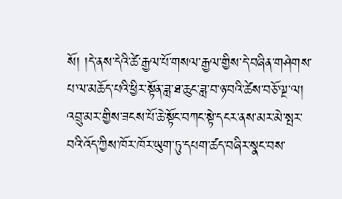སོ། །དེ་ནས་དེའི་ཚེ་རྒྱལ་པོ་གསལ་རྒྱལ་གྱིས་དེ་བཞིན་གཤེགས་པ་ལ་མཆོད་པའི་ཕྱིར་སྟོན་ཟླ་ཐ་ཆུང་ཟླ་བ་ཉ་བའི་ཚེས་བཅོ་ལྔ་ལ། འབྲུ་མར་གྱིས་ཟངས་པོ་ཆེ་སྟོང་བཀང་སྟེ་དངར་ནས་མར་མེ་སྤར་བའི་འོད་ཀྱིས་ཁོར་ཁོར་ཡུག་ཏུ་དཔག་ཚད་བཞིར་སྣང་བས་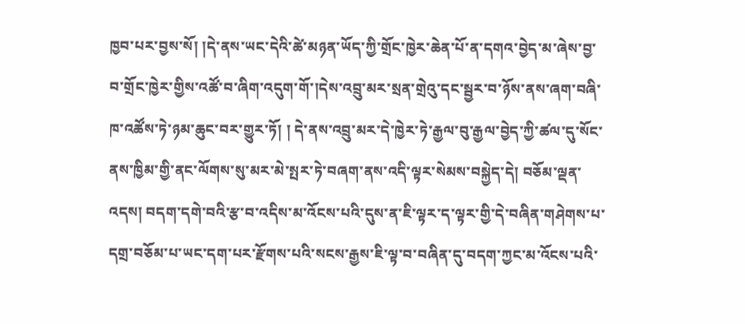ཁྱབ་པར་བྱས་སོ། །དེ་ནས་ཡང་དེའི་ཚེ་མཉན་ཡོད་ཀྱི་གྲོང་ཁྱེར་ཆེན་པོ་ན་དགའ་བྱེད་མ་ཞེས་བྱ་བ་གྲོང་ཁྱེར་གྱིས་འཚོ་བ་ཞིག་འདུག་གོ་།དེས་འབྲུ་མར་སྲན་གྲེའུ་དང་སྦྱར་བ་ཉོས་ནས་ཞག་བཞི་ཁ་འཚོས་ཏེ་ཉམ་ཆུང་བར་གྱུར་ཏོ། ། དེ་ནས་འབྲུ་མར་དེ་ཁྱེར་ཏེ་རྒྱལ་བུ་རྒྱལ་བྱེད་ཀྱི་ཚལ་དུ་སོང་ནས་ཁྱིམ་གྱི་ནང་ལོགས་སུ་མར་མེ་སྤར་ཏེ་བཞག་ནས་འདི་ལྟར་སེམས་བསྐྱེད་དེ། བཅོམ་ལྡན་འདས། བདག་དགེ་བའི་རྩ་བ་འདིས་མ་འོངས་པའི་དུས་ན་ཇི་ལྟར་ད་ལྟར་གྱི་དེ་བཞིན་གཤེགས་པ་དགྲ་བཅོམ་པ་ཡང་དག་པར་རྫོགས་པའི་སངས་རྒྱས་ཇི་ལྟ་བ་བཞིན་དུ་བདག་ཀྱང་མ་འོངས་པའི་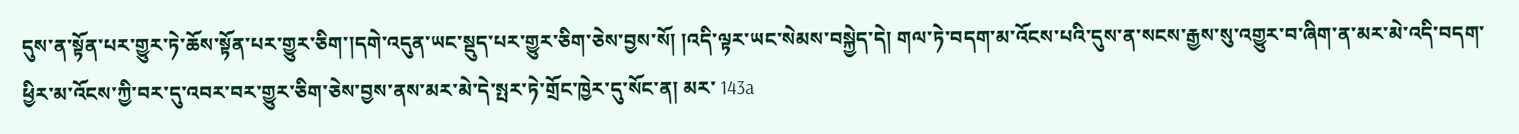དུས་ན་སྟོན་པར་གྱུར་ཏེ་ཆོས་སྟོན་པར་གྱུར་ཅིག་།དགེ་འདུན་ཡང་སྡུད་པར་གྱུར་ཅིག་ཅེས་བྱས་སོ། །འདི་ལྟར་ཡང་སེམས་བསྐྱེད་དེ། གལ་ཏེ་བདག་མ་འོངས་པའི་དུས་ན་སངས་རྒྱས་སུ་འགྱུར་བ་ཞིག་ན་མར་མེ་འདི་བདག་ཕྱིར་མ་འོངས་ཀྱི་བར་དུ་འབར་བར་གྱུར་ཅིག་ཅེས་བྱས་ནས་མར་མེ་དེ་སྤར་ཏེ་གྲོང་ཁྱེར་དུ་སོང་ན། མར་ 143a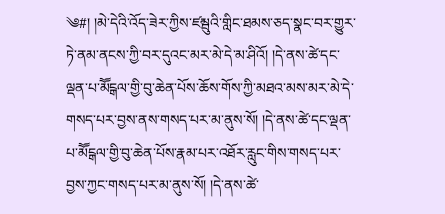༄#། །མེ་དེའི་འོད་ཟེར་ཀྱིས་ཛམྦུའི་གླིང་ཐམས་ཅད་སྣང་བར་གྱུར་ཏེ་ནམ་ནངས་ཀྱི་བར་དུའང་མར་མེ་དེ་མ་ཤིའོ། །དེ་ནས་ཚེ་དང་ལྡན་པ་མཽངྒལ་གྱི་བུ་ཆེན་པོས་ཆོས་གོས་ཀྱི་མཐའ་མས་མར་མེ་དེ་གསད་པར་བྱས་ནས་གསད་པར་མ་ནུས་སོ། །དེ་ནས་ཚེ་དང་ལྡན་པ་མཽངྒལ་གྱི་བུ་ཆེན་པོས་རྣམ་པར་འཐོར་རླུང་གིས་གསད་པར་བྱས་ཀྱང་གསད་པར་མ་ནུས་སོ། །དེ་ནས་ཚེ་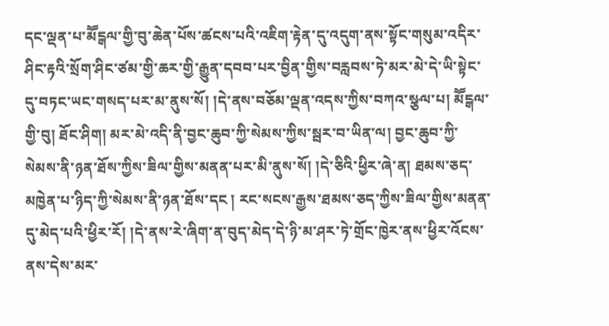དང་ལྡན་པ་མཽངྒལ་གྱི་བུ་ཆེན་པོས་ཚངས་པའི་འཇིག་རྟེན་དུ་འདུག་ནས་སྟོང་གསུམ་འདིར་ཤིང་རྟའི་སྲོག་ཤིང་ཙམ་གྱི་ཆར་གྱི་རྒྱུན་དབབ་པར་བྱིན་གྱིས་བརླབས་ཏེ་མར་མེ་དེ་ཡི་སྟེང་དུ་བཏང་ཡང་གསད་པར་མ་ནུས་སོ། །དེ་ནས་བཅོམ་ལྡན་འདས་ཀྱིས་བཀའ་སྩལ་པ། མཽངྒལ་གྱི་བུ། ཐོང་ཤིག། མར་མེ་འདི་ནི་བྱང་ཆུབ་ཀྱི་སེམས་ཀྱིས་སྦར་བ་ཡིན་ལ། བྱང་ཆུབ་ཀྱི་སེམས་ནི་ཉན་ཐོས་ཀྱིས་ཟིལ་གྱིས་མནན་པར་མི་ནུས་སོ། །དེ་ཅིའི་ཕྱིར་ཞེ་ན། ཐམས་ཅད་མཁྱེན་པ་ཉིད་ཀྱི་སེམས་ནི་ཉན་ཐོས་དང ། རང་སངས་རྒྱས་ཐམས་ཅད་ཀྱིས་ཟིལ་གྱིས་མནན་དུ་མེད་པའི་ཕྱིར་རོ། །དེ་ནས་རེ་ཞིག་ན་བུད་མེད་དེ་ཉི་མ་ཤར་ཏེ་གྲོང་ཁྱེར་ནས་ཕྱིར་འོངས་ནས་དེས་མར་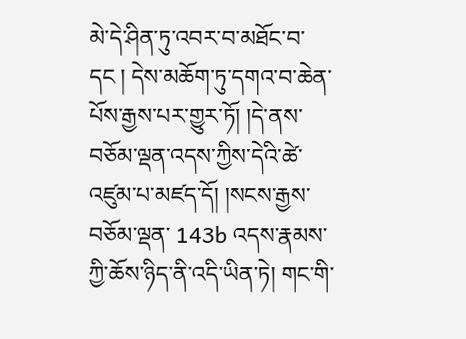མེ་དེ་ཤིན་ཏུ་འབར་བ་མཐོང་བ་དང ། དེས་མཆོག་ཏུ་དགའ་བ་ཆེན་པོས་རྒྱས་པར་གྱུར་ཏོ། །དེ་ནས་བཅོམ་ལྡན་འདས་ཀྱིས་དེའི་ཚེ་འཛུམ་པ་མཛད་དོ། །སངས་རྒྱས་བཅོམ་ལྡན་ 143b འདས་རྣམས་ཀྱི་ཆོས་ཉིད་ནི་འདི་ཡིན་ཏེ། གང་གི་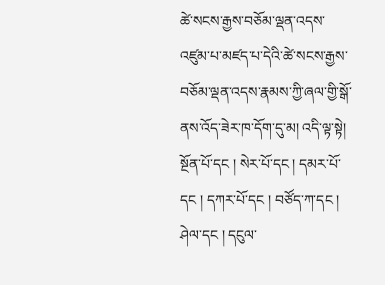ཚེ་སངས་རྒྱས་བཅོམ་ལྡན་འདས་འཛུམ་པ་མཛད་པ་དེའི་ཚེ་སངས་རྒྱས་བཅོམ་ལྡན་འདས་རྣམས་ཀྱི་ཞལ་གྱི་སྒོ་ནས་འོད་ཟེར་ཁ་དོག་དུ་མ། འདི་ལྟ་སྟེ། སྔོན་པོ་དང ། སེར་པོ་དང ། དམར་པོ་དང ། དཀར་པོ་དང ། བཙོད་ཀ་དང ། ཤེལ་དང ། དངུལ་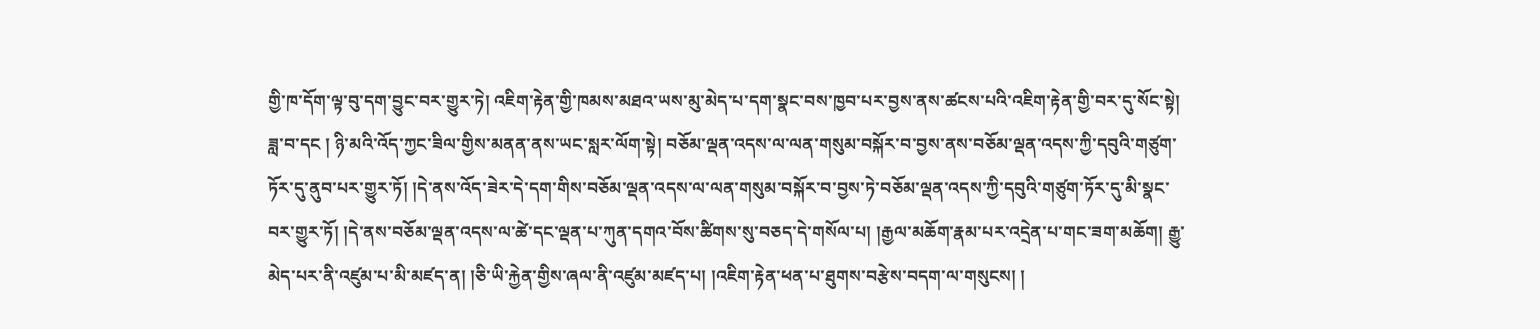གྱི་ཁ་དོག་ལྟ་བུ་དག་བྱུང་བར་གྱུར་ཏེ། འཇིག་རྟེན་གྱི་ཁམས་མཐའ་ཡས་མུ་མེད་པ་དག་སྣང་བས་ཁྱབ་པར་བྱས་ནས་ཚངས་པའི་འཇིག་རྟེན་གྱི་བར་དུ་སོང་སྟེ། ཟླ་བ་དང ། ཉི་མའི་འོད་ཀྱང་ཟིལ་གྱིས་མནན་ནས་ཡང་སླར་ལོག་སྟེ། བཅོམ་ལྡན་འདས་ལ་ལན་གསུམ་བསྐོར་བ་བྱས་ནས་བཅོམ་ལྡན་འདས་ཀྱི་དབུའི་གཙུག་ཏོར་དུ་ནུབ་པར་གྱུར་ཏོ། །དེ་ནས་འོད་ཟེར་དེ་དག་གིས་བཅོམ་ལྡན་འདས་ལ་ལན་གསུམ་བསྐོར་བ་བྱས་ཏེ་བཅོམ་ལྡན་འདས་ཀྱི་དབུའི་གཙུག་ཏོར་དུ་མི་སྣང་བར་གྱུར་ཏོ། །དེ་ནས་བཅོམ་ལྡན་འདས་ལ་ཚེ་དང་ལྡན་པ་ཀུན་དགའ་བོས་ཚིགས་སུ་བཅད་དེ་གསོལ་པ། །རྒྱལ་མཆོག་རྣམ་པར་འདྲེན་པ་གང་ཟག་མཆོག། རྒྱུ་མེད་པར་ནི་འཛུམ་པ་མི་མཛད་ན། །ཅི་ཡི་རྐྱེན་གྱིས་ཞལ་ནི་འཛུམ་མཛད་པ། །འཇིག་རྟེན་ཕན་པ་ཐུགས་བརྩེས་བདག་ལ་གསུངས། །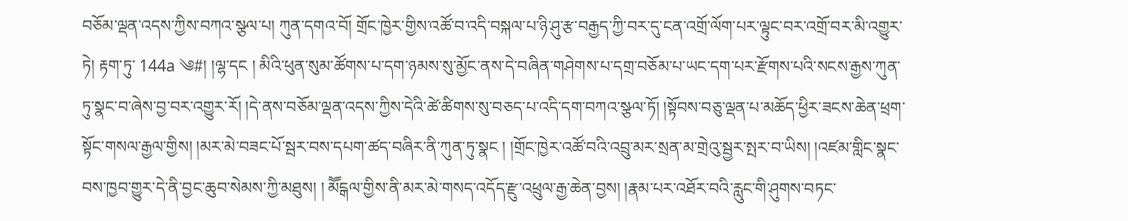བཅོམ་ལྡན་འདས་ཀྱིས་བཀའ་སྩལ་པ། ཀུན་དགའ་བོ། གྲོང་ཁྱེར་གྱིས་འཚོ་བ་འདི་བསྐལ་པ་ཉི་ཤུ་རྩ་བརྒྱད་ཀྱི་བར་དུ་ངན་འགྲོ་ལོག་པར་ལྟུང་བར་འགྲོ་བར་མི་འགྱུར་ཏེ། རྟག་ཏུ་ 144a ༄#། །ལྷ་དང ། མིའི་ཕུན་སུམ་ཚོགས་པ་དག་ཉམས་སུ་མྱོང་ནས་དེ་བཞིན་གཤེགས་པ་དགྲ་བཅོམ་པ་ཡང་དག་པར་རྫོགས་པའི་སངས་རྒྱས་ཀུན་ཏུ་སྣང་བ་ཞེས་བྱ་བར་འགྱུར་རོ། །དེ་ནས་བཅོམ་ལྡན་འདས་ཀྱིས་དེའི་ཚེ་ཚིགས་སུ་བཅད་པ་འདི་དག་བཀའ་སྩལ་ཏོ། །སྟོབས་བཅུ་ལྡན་པ་མཆོད་ཕྱིར་ཟངས་ཆེན་ཕྲག་སྟོང་གསལ་རྒྱལ་གྱིས། །མར་མེ་བཟང་པོ་སྦར་བས་དཔག་ཚད་བཞིར་ནི་ཀུན་ཏུ་སྣང ། །གྲོང་ཁྱེར་འཚོ་བའི་འབྲུ་མར་སྲན་མ་གྲེའུ་སྦྱར་སྤར་བ་ཡིས། །འཛམ་གླིང་སྣང་བས་ཁྱབ་གྱུར་དེ་ནི་བྱང་ཆུབ་སེམས་ཀྱི་མཐུས། ། མཽངྒལ་གྱིས་ནི་མར་མེ་གསད་འདོད་རྫུ་འཕྲུལ་རྒྱ་ཆེན་བྱས། །རྣམ་པར་འཐོར་བའི་རླུང་གི་ཤུགས་བཏང་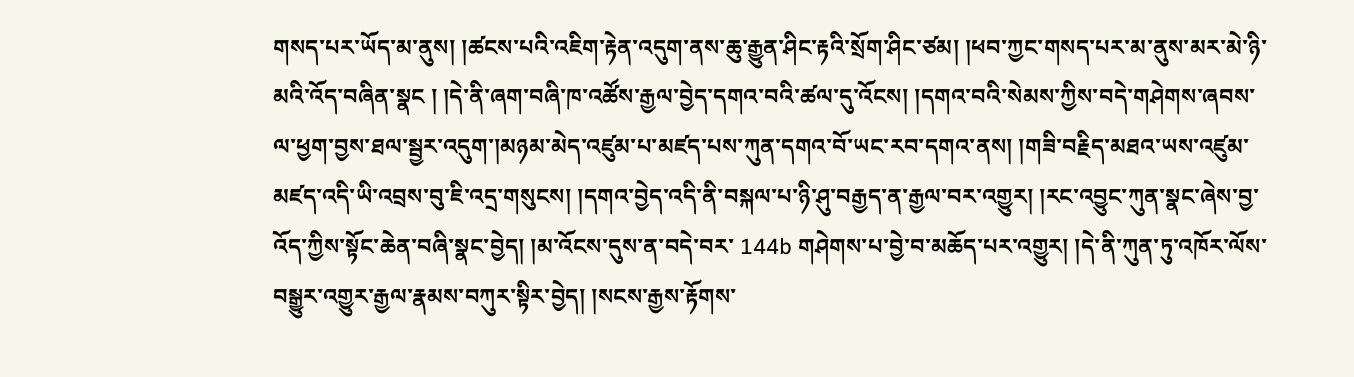གསད་པར་ཡོད་མ་ནུས། །ཚངས་པའི་འཇིག་རྟེན་འདུག་ནས་ཆུ་རྒྱུན་ཤིང་རྟའི་སྲོག་ཤིང་ཙམ། །ཕབ་ཀྱང་གསད་པར་མ་ནུས་མར་མེ་ཉི་མའི་འོད་བཞིན་སྣང ། །དེ་ནི་ཞག་བཞི་ཁ་འཚོས་རྒྱལ་བྱེད་དགའ་བའི་ཚལ་དུ་འོངས། །དགའ་བའི་སེམས་ཀྱིས་བདེ་གཤེགས་ཞབས་ལ་ཕྱག་བྱས་ཐལ་སྦྱར་འདུག་།མཉམ་མེད་འཛུམ་པ་མཛད་པས་ཀུན་དགའ་བོ་ཡང་རབ་དགའ་ནས། །གཟི་བརྗིད་མཐའ་ཡས་འཛུམ་མཛད་འདི་ཡི་འབྲས་བུ་ཇི་འདྲ་གསུངས། །དགའ་བྱེད་འདི་ནི་བསྐལ་པ་ཉི་ཤུ་བརྒྱད་ན་རྒྱལ་བར་འགྱུར། །རང་འབྱུང་ཀུན་སྣང་ཞེས་བྱ་འོད་ཀྱིས་སྟོང་ཆེན་བཞི་སྣང་བྱེད། །མ་འོངས་དུས་ན་བདེ་བར་ 144b གཤེགས་པ་བྱེ་བ་མཆོད་པར་འགྱུར། །དེ་ནི་ཀུན་ཏུ་འཁོར་ལོས་བསྒྱུར་འགྱུར་རྒྱལ་རྣམས་བཀུར་སྟིར་བྱེད། །སངས་རྒྱས་རྟོགས་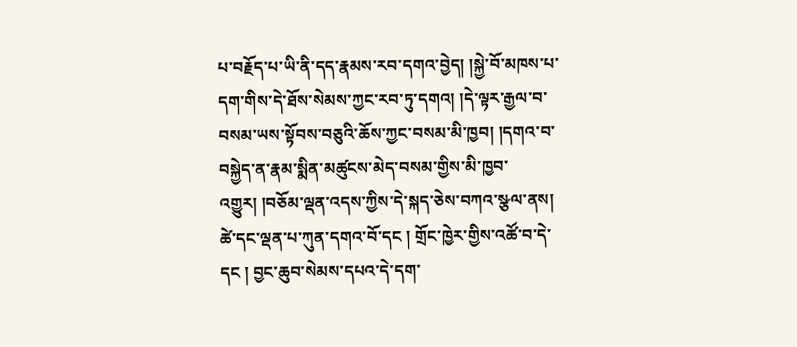པ་བརྗོད་པ་ཡི་ནི་དད་རྣམས་རབ་དགའ་བྱེད། །སྐྱེ་བོ་མཁས་པ་དག་གིས་དེ་ཐོས་སེམས་ཀྱང་རབ་ཏུ་དགའ། །དེ་ལྟར་རྒྱལ་བ་བསམ་ཡས་སྟོབས་བཅུའི་ཆོས་ཀྱང་བསམ་མི་ཁྱབ། །དགའ་བ་བསྐྱེད་ན་རྣམ་སྨིན་མཚུངས་མེད་བསམ་གྱིས་མི་ཁྱབ་འགྱུར། །བཅོམ་ལྡན་འདས་ཀྱིས་དེ་སྐད་ཅེས་བཀའ་སྩལ་ནས། ཚེ་དང་ལྡན་པ་ཀུན་དགའ་བོ་དང ། གྲོང་ཁྱེར་གྱིས་འཚོ་བ་དེ་དང ། བྱང་ཆུབ་སེམས་དཔའ་དེ་དག་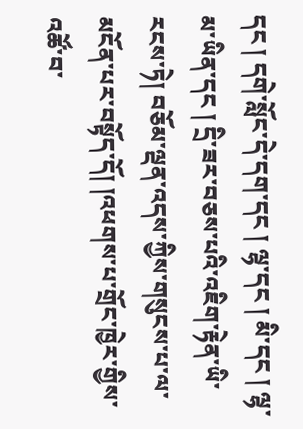དང ། དགེ་སློང་དེ་དག་དང ། ལྷ་དང ། མི་དང ། ལྷ་མ་ཡིན་དང ། དྲི་ཟར་བཅས་པའི་འཇིག་རྟེན་ཡི་རངས་ཏེ། བཅོམ་ལྡན་འདས་ཀྱིས་གསུངས་པ་ལ་མངོན་པར་བསྟོད་དོ། །འཕགས་པ་གྲོང་ཁྱེར་གྱིས་འཚོ་བ་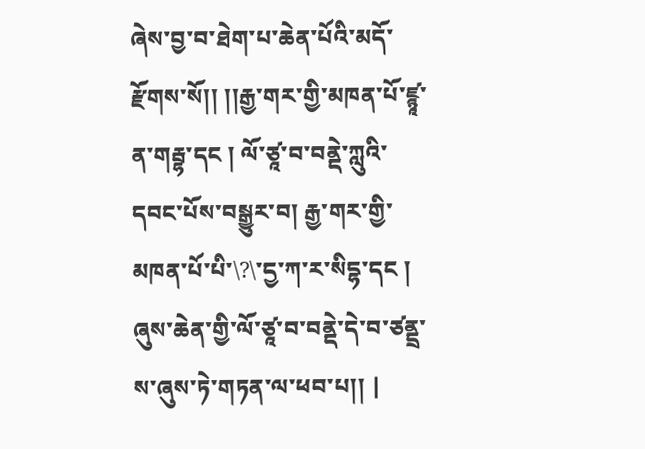ཞེས་བྱ་བ་ཐེག་པ་ཆེན་པོའི་མདོ་རྫོགས་སོ།། །།རྒྱ་གར་གྱི་མཁན་པོ་ཛྙཱ་ན་གརྦྷ་དང ། ལོ་ཙཱ་བ་བནྡེ་ཀླུའི་དབང་པོས་བསྒྱུར་བ། རྒྱ་གར་གྱི་མཁན་པོ་པི་\?\་དྱ་ཀ་ར་སིདྷ་དང ། ཞུས་ཆེན་གྱི་ལོ་ཙཱ་བ་བནྡེ་དེ་བ་ཙནྡྲ་ས་ཞུས་ཏེ་གཏན་ལ་ཕབ་པ།། |